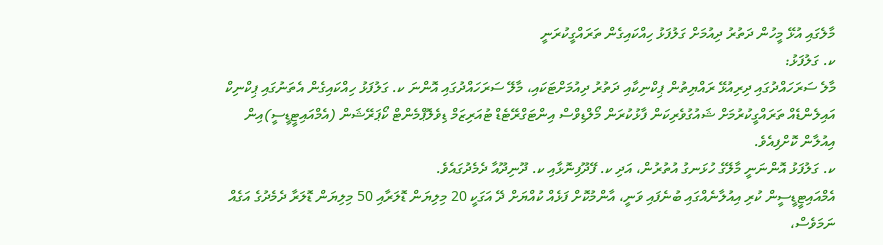މާލެގައި އުޅޭ މީހުން ދަތުރު ދިއުމަށް ގަލުފަޅު ހިއްކައިގެން ތަރައްގީކުރަނީ
ކ. ގަލުފަޅު:
މާލެ ސަރަހައްދުގައި ދިރިއުޅޭ ރައްޔިތުން ޕިކްނިކާއި ދަތުރު ދިއުމަށްޓަކައި، މާލޭ ސަރަހައްދުގައި އޮންނަ ކ. ގަލުފަޅު ހިއްކައިގެން އެތަނުގައި ޕިކްނިކް އައިލެންޑެއް ތަރައްގީކުރުމަށް ޝައުގުވެރިކަން ފާޅުކުރަން މޯލްޑިވްސް އިންޓަގްރޭޓެޑް ޓުއަރިޒަމް ޑިވެލޮޕްމެންޓް ކޯޕަރޭޝަން (އެމްއައިޓީޑީސީ)އިން އިއުލާން ކޮށްފިއެވެ.
ކ. ގަލުފަޅު އޮންނަނީ މާލޭގެ ހުޅަނގު އުތުރުން، އަދި ކ. ފޭދޫފިނޮޅާއި ކ. ދޫނިދޫއާ ދެމެދުގައެވެ.
އެމްއައިޓީޑީސީން ކުރި އިއުލާނެއްގައި ބުނެފައި ވަނީ، އާންމުކޮށް ފަޅެއް ކުއްޔަށް ދޭ އަގަކީ 20 މިލިޔަން ޑޮލަރާއި 50 މިލިޔަން ޑޮލަރާ ދެމެދުގެ އަގެއް ނަމަވެސް،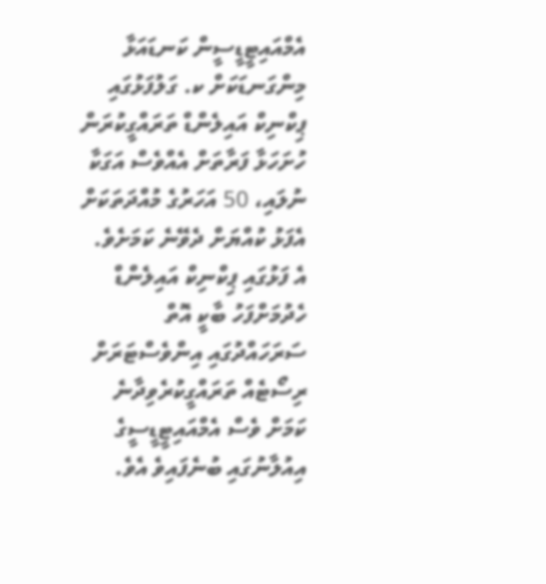އެމްއައިޓީޑީސީން ކަނޑައަޅާ މިންގަނޑަކަށް ކ. ގަލުފަޅުގައި ޕިކްނިކް އައިލެންޑް ތަރައްގީކުރަން ހުށަހަޅާ ފަރާތަށް އެއްވެސް އަގަކާ ނުލައި، 50 އަހަރުގެ މުއްދަތަކަށް އެފަޅު ކުއްޔަށް ދެވޭނެ ކަމަށެވެ.
އެ ފަޅުގައި ޕިކްނިކް އައިލެންޑް ހެދުމަށްފަހު ބާކީ އޮތް ސަރަހައްދުގައި އިންވެސްޓަރަށް ރިސޯޓެއް ތަރައްގީކުރެވިދާނެ ކަމަށް ވެސް އެމްއައިޓީޑީސީގެ އިއުލާނުގައި ބުނެފައިވެ އެވެ.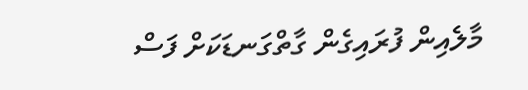މާލެއިން ފުރައިގެން ގާތްގަނޑަކަށް ފަސް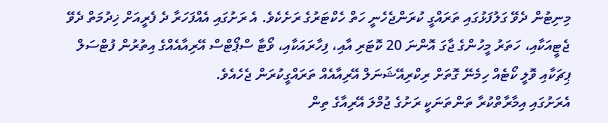މިނިޓުން ދެވޭ ގަލުފަޅުގައި ތަރައްގީ ކުރަންޖެހެނީ ހަތް ހެކްޓަރުގެ ރަށެކެވެ. އެ ރަށުގައި އެއްފަހަރާ ދެ ފެރީއަށް ޚިދުމަތް ދެވޭ ޖެޓީއަކާއި، ހަތަރު މީހުންގެ ޖާގަ އޮންނަ 20 ކޮޓަރި އާއި، ފިހާރައަކާއި، ވޯޓާ ސްޕޯޓްސް އޭރިއާއެއްގެ އިތުރުން ފުޓްސަލް ޕިޗަކާއި ވޮލީ ކޯޓެއް ހިމެނޭ ގޮތަށް ރިކްރިއޭޝަނަލް އޭރިއާއެއް ތަރައްގީކުރަން ޖެހެއެވެ.
އެރަށުގައި އިމާރާތްކުރާ ތަންތަނަކީ ރަށުގެ ޖުމްލަ އޭރިއާގެ ތިން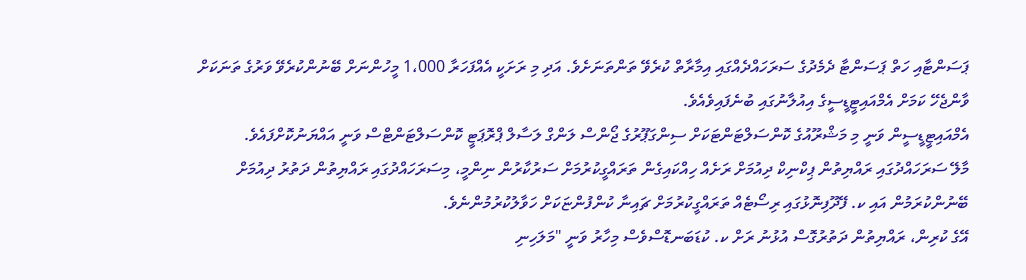ޕަސަންޓާއި ހަތް ޕަސަންޓާ ދެމެދުގެ ސަރަހައްދެއްގައި އިމާރާތް ކުރެވޭ ތަންތަނަށެވެ. އަދި މި ރަށަކީ އެއްފަހަރާ 1،000 މީހުންނަށް ބޭނުންކުރެވޭ ވަރުގެ ތަނަކަށް ވާންޖެހޭ ކަމަށް އެމްއައިޓީޑީސީގެ އިއުލާނުގައި ބުނެފައިވެއެވެ.
އެމްއައިޓީޑީސީން ވަނީ މި މަޝްރޫއުގެ ކޮންސަލްޓަންޓަކަށް ސިންގަޕޫރުގެ ޖޯންސް ލަންގް ލަސާލް ޕްރޮޕަޓީ ކޮންސަލްޓަންޓްސް ވަނީ އައްޔަނުކޮށްފައެވެ.
މާލޭ ސަރަހައްދުގައި ރައްޔިތުން ޕިކްނިކް ދިއުމަށް ރަށެއް ހިއްކައިގެން ތަރައްގީކުރުމަށް ސަރުކާރުން ނިންމީ، މިސަރަހައްދުގައި ރައްޔިތުން ދަތުރު ދިއުމަށް ބޭނުންކުރަމުން އައި ކ. ފޭދޫފިނޮޅުގައި ރިސޯޓެއް ތަރައްގީކުރުމަށް ޗައިނާ ކުންފުންޏަކަށް ހަވާލުކުރުމުންނެވެ.
އޭގެ ކުރިން، ރައްޔިތުން ދަތުރުގޮސް އުޅުނު ރަށް ކ. ކުޑަބަނޑޮސްވެސް މިހާރު ވަނީ "މަލަހިނި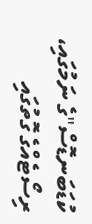ކުޑަބަނޑޮސް"ގެ ނަމުގައި، ރިސޯޓެއްގެ ގޮތުގައި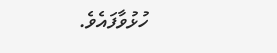ހުޅުވާފައެވެ.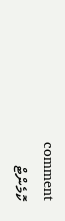comment ކޮމެންޓް